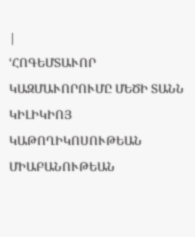|
ՙՀՈԳԵՄՏԱՒՈՐ ԿԱԶՄԱՒՈՐՈՒՄԸ ՄԵԾԻ ՏԱՆՆ ԿԻԼԻԿԻՈՅ ԿԱԹՈՂԻԿՈՍՈՒԹԵԱՆ ՄԻԱԲԱՆՈՒԹԵԱՆ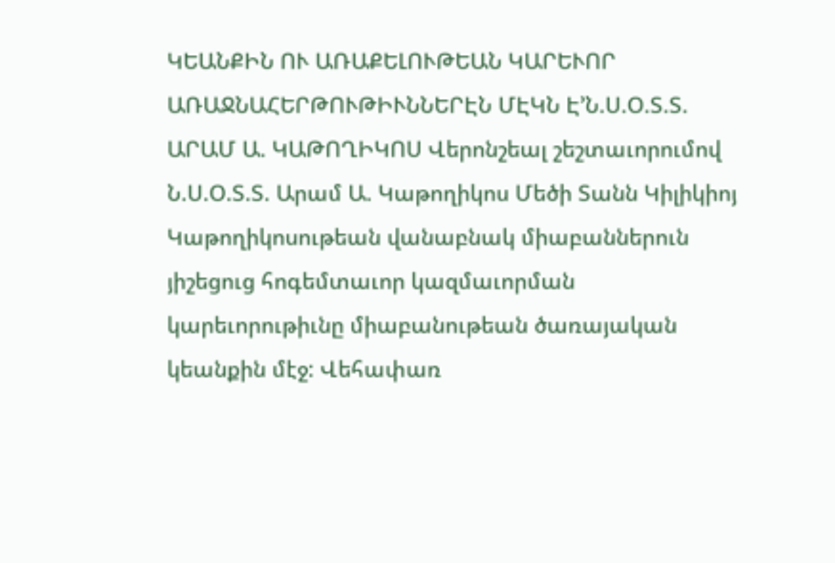ԿԵԱՆՔԻՆ ՈՒ ԱՌԱՔԵԼՈՒԹԵԱՆ ԿԱՐԵՒՈՐ ԱՌԱՋՆԱՀԵՐԹՈՒԹԻՒՆՆԵՐԷՆ ՄԷԿՆ Է՚Ն.Ս.Օ.Տ.Տ. ԱՐԱՄ Ա. ԿԱԹՈՂԻԿՈՍ Վերոնշեալ շեշտաւորումով Ն.Ս.Օ.Տ.Տ. Արամ Ա. Կաթողիկոս Մեծի Տանն Կիլիկիոյ Կաթողիկոսութեան վանաբնակ միաբաններուն յիշեցուց հոգեմտաւոր կազմաւորման կարեւորութիւնը միաբանութեան ծառայական կեանքին մէջ: Վեհափառ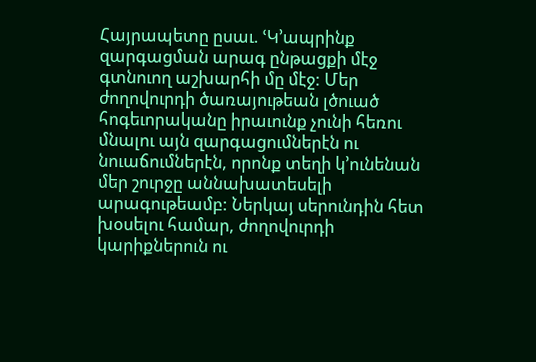Հայրապետը ըսաւ. ՙԿ’ապրինք զարգացման արագ ընթացքի մէջ գտնուող աշխարհի մը մէջ: Մեր ժողովուրդի ծառայութեան լծուած հոգեւորականը իրաւունք չունի հեռու մնալու այն զարգացումներէն ու նուաճումներէն, որոնք տեղի կ’ունենան մեր շուրջը աննախատեսելի արագութեամբ: Ներկայ սերունդին հետ խօսելու համար, ժողովուրդի կարիքներուն ու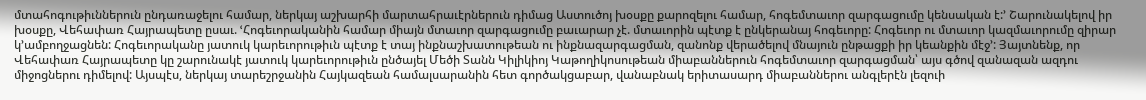մտահոգութիւններուն ընդառաջելու համար, ներկայ աշխարհի մարտահրաւէրներուն դիմաց Աստուծոյ խօսքը քարոզելու համար, հոգեմտաւոր զարգացումը կենսական է:՚ Շարունակելով իր խօսքը, Վեհափառ Հայրապետը ըսաւ. ՙՀոգեւորականին համար միայն մտաւոր զարգացումը բաւարար չէ. մտաւորին պէտք է ընկերանայ հոգեւորը: Հոգեւոր ու մտաւոր կազմաւորումը զիրար կ’ամբողջացնեն: Հոգեւորականը յատուկ կարեւորութիւն պէտք է տայ ինքնաշխատութեան ու ինքնազարգացման, զանոնք վերածելով մնայուն ընթացքի իր կեանքին մէջ՚: Յայտնենք, որ Վեհափառ Հայրապետը կը շարունակէ յատուկ կարեւորութիւն ընծայել Մեծի Տանն Կիլիկիոյ Կաթողիկոսութեան միաբաններուն հոգեմտաւոր զարգացման՝ այս գծով զանազան ազդու միջոցներու դիմելով: Այսպէս, ներկայ տարեշրջանին Հայկազեան համալսարանին հետ գործակցաբար, վանաբնակ երիտասարդ միաբաններու անգլերէն լեզուի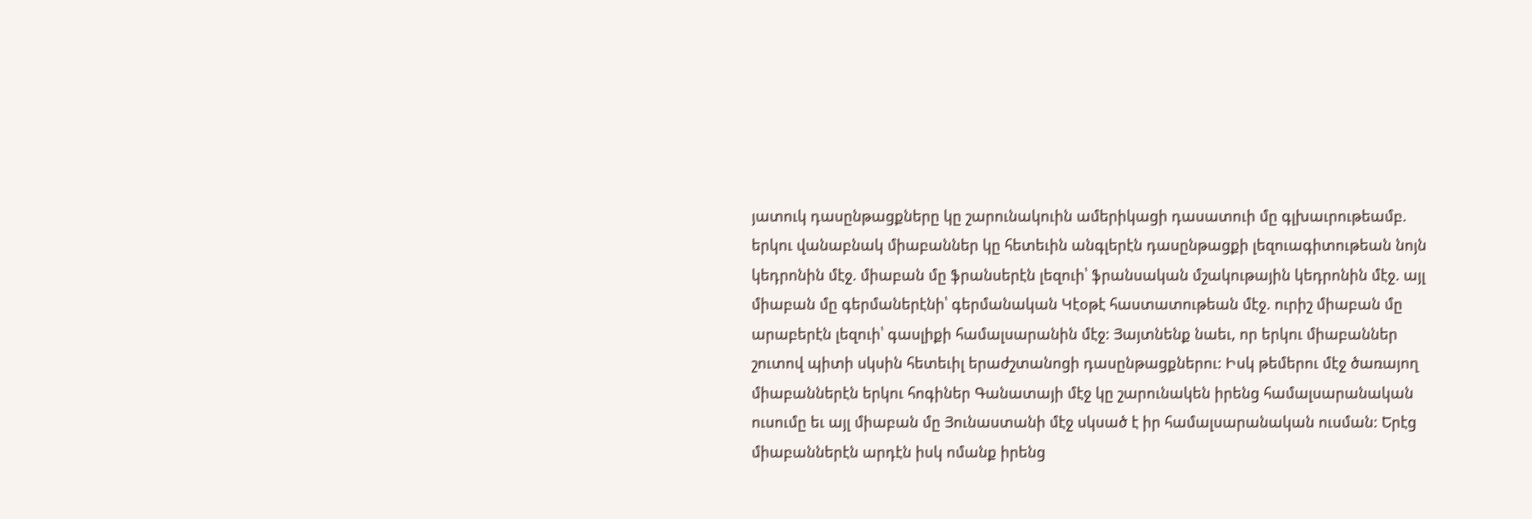յատուկ դասընթացքները կը շարունակուին ամերիկացի դասատուի մը գլխաւրութեամբ. երկու վանաբնակ միաբաններ կը հետեւին անգլերէն դասընթացքի լեզուագիտութեան նոյն կեդրոնին մէջ. միաբան մը ֆրանսերէն լեզուի՝ ֆրանսական մշակութային կեդրոնին մէջ. այլ միաբան մը գերմաներէնի՝ գերմանական Կէօթէ հաստատութեան մէջ. ուրիշ միաբան մը արաբերէն լեզուի՝ գասլիքի համալսարանին մէջ: Յայտնենք նաեւ, որ երկու միաբաններ շուտով պիտի սկսին հետեւիլ երաժշտանոցի դասընթացքներու: Իսկ թեմերու մէջ ծառայող միաբաններէն երկու հոգիներ Գանատայի մէջ կը շարունակեն իրենց համալսարանական ուսումը եւ այլ միաբան մը Յունաստանի մէջ սկսած է իր համալսարանական ուսման: Երէց միաբաններէն արդէն իսկ ոմանք իրենց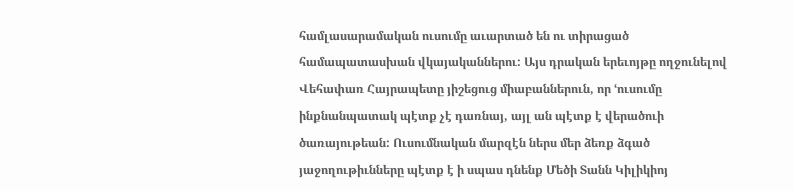համլասարամական ուսումը աւարտած են ու տիրացած համապատասխան վկայականներու: Այս դրական երեւոյթը ողջունելով Վեհափառ Հայրապետը յիշեցուց միաբաններուն, որ ՙուսումը ինքնանպատակ պէտք չէ դառնայ, այլ ան պէտք է վերածուի ծառայութեան: Ուսումնական մարզէն ներս մեր ձեռք ձգած յաջողութիւնները պէտք է ի սպաս դնենք Մեծի Տանն Կիլիկիոյ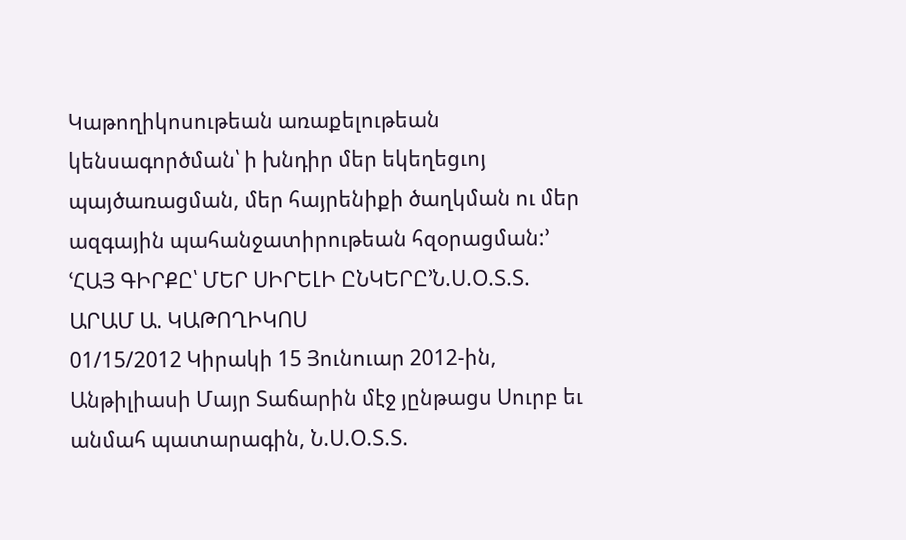Կաթողիկոսութեան առաքելութեան կենսագործման՝ ի խնդիր մեր եկեղեցւոյ պայծառացման, մեր հայրենիքի ծաղկման ու մեր ազգային պահանջատիրութեան հզօրացման:՚
ՙՀԱՅ ԳԻՐՔԸ՝ ՄԵՐ ՍԻՐԵԼԻ ԸՆԿԵՐԸ՚Ն.Ս.Օ.Տ.Տ. ԱՐԱՄ Ա. ԿԱԹՈՂԻԿՈՍ
01/15/2012 Կիրակի 15 Յունուար 2012-ին, Անթիլիասի Մայր Տաճարին մէջ յընթացս Սուրբ եւ անմահ պատարագին, Ն.Ս.Օ.Տ.Տ.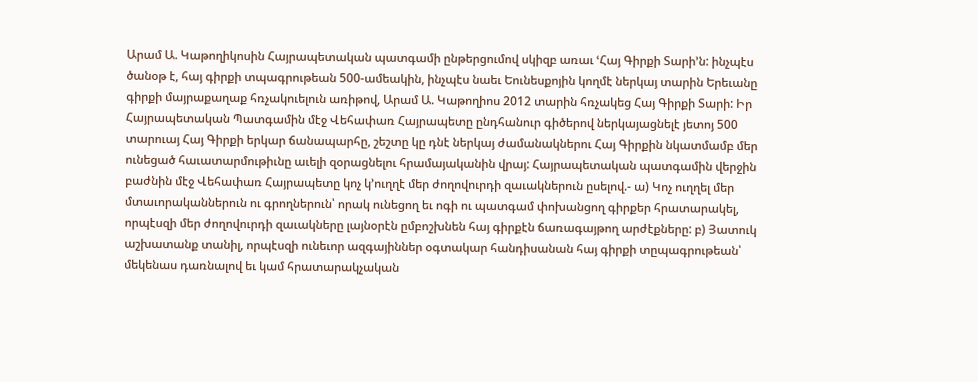Արամ Ա. Կաթողիկոսին Հայրապետական պատգամի ընթերցումով սկիզբ առաւ ՙՀայ Գիրքի Տարի՚ն: ինչպէս ծանօթ է, հայ գիրքի տպագրութեան 500-ամեակին, ինչպէս նաեւ Եունեսքոյին կողմէ ներկայ տարին Երեւանը գիրքի մայրաքաղաք հռչակուելուն առիթով, Արամ Ա. Կաթողիոս 2012 տարին հռչակեց Հայ Գիրքի Տարի: Իր Հայրապետական Պատգամին մէջ Վեհափառ Հայրապետը ընդհանուր գիծերով ներկայացնելէ յետոյ 500 տարուայ Հայ Գիրքի երկար ճանապարհը, շեշտը կը դնէ ներկայ ժամանակներու Հայ Գիրքին նկատմամբ մեր ունեցած հաւատարմութիւնը աւելի զօրացնելու հրամայականին վրայ: Հայրապետական պատգամին վերջին բաժնին մէջ Վեհափառ Հայրապետը կոչ կ’ուղղէ մեր ժողովուրդի զաւակներուն ըսելով.- ա) Կոչ ուղղել մեր մտաւորականներուն ու գրողներուն՝ որակ ունեցող եւ ոգի ու պատգամ փոխանցող գիրքեր հրատարակել, որպէսզի մեր ժողովուրդի զաւակները լայնօրէն ըմբոշխնեն հայ գիրքէն ճառագայթող արժէքները: բ) Յատուկ աշխատանք տանիլ, որպէսզի ունեւոր ազգայիններ օգտակար հանդիսանան հայ գիրքի տըպագրութեան՝ մեկենաս դառնալով եւ կամ հրատարակչական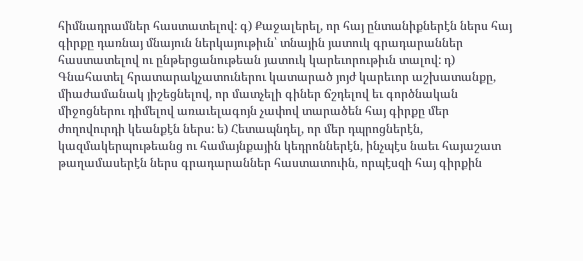հիմնադրամներ հաստատելով: գ) Քաջալերել, որ հայ ընտանիքներէն ներս հայ գիրքը դառնայ մնայուն ներկայութիւն՝ տնային յատուկ գրադարաններ հաստատելով ու ընթերցանութեան յատուկ կարեւորութիւն տալով: դ) Գնահատել հրատարակչատուներու կատարած յոյժ կարեւոր աշխատանքը, միաժամանակ յիշեցնելով, որ մատչելի գիներ ճշդելով եւ գործնական միջոցներու դիմելով առաւելագոյն չափով տարածեն հայ գիրքը մեր ժողովուրդի կեանքէն ներս: ե) Հետապնդել, որ մեր դպրոցներէն, կազմակերպութեանց ու համայնքային կեդրոններէն, ինչպէս նաեւ հայաշատ թաղամասերէն ներս գրադարաններ հաստատուին, որպէսզի հայ գիրքին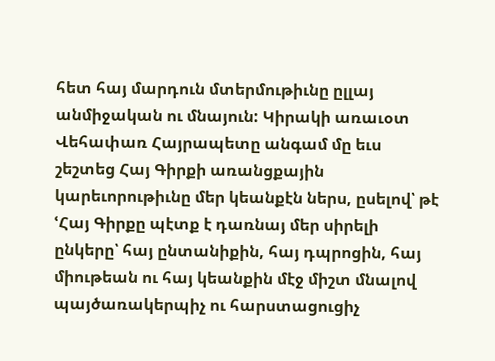հետ հայ մարդուն մտերմութիւնը ըլլայ անմիջական ու մնայուն: Կիրակի առաւօտ Վեհափառ Հայրապետը անգամ մը եւս շեշտեց Հայ Գիրքի առանցքային կարեւորութիւնը մեր կեանքէն ներս, ըսելով՝ թէ ՙՀայ Գիրքը պէտք է դառնայ մեր սիրելի ընկերը՝ հայ ընտանիքին, հայ դպրոցին, հայ միութեան ու հայ կեանքին մէջ միշտ մնալով պայծառակերպիչ ու հարստացուցիչ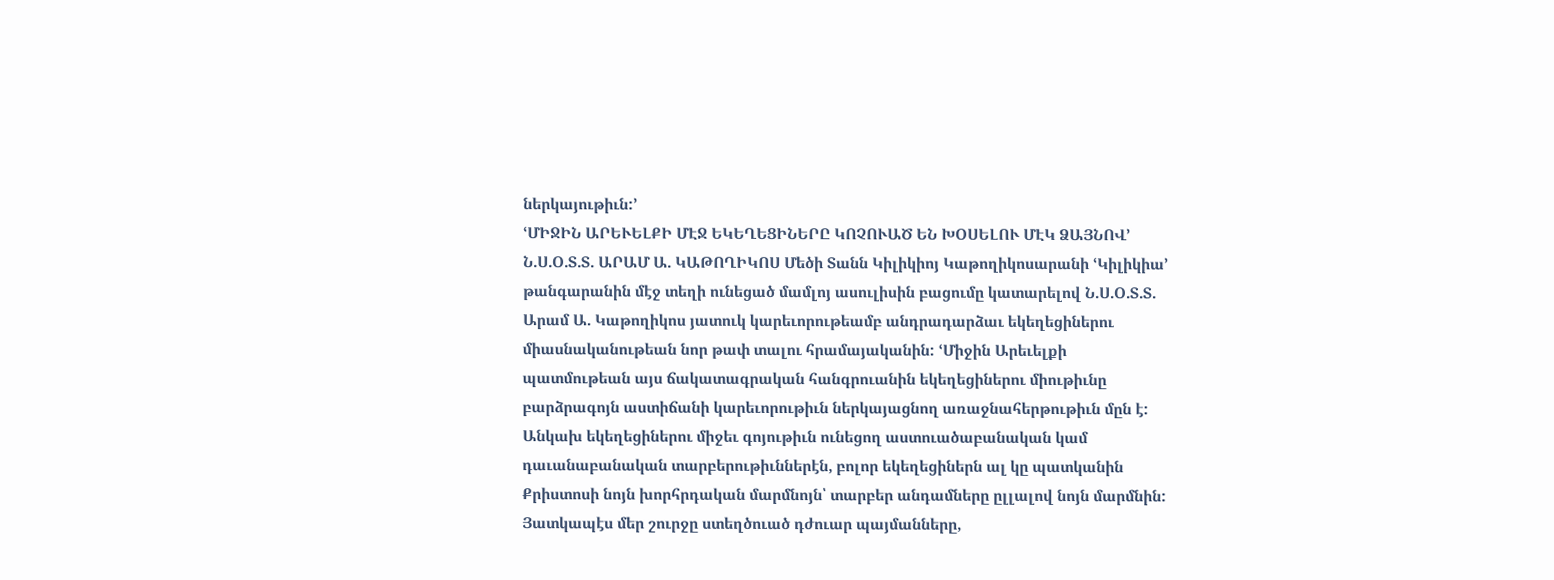ներկայութիւն:՚
ՙՄԻՋԻՆ ԱՐԵՒԵԼՔԻ ՄԷՋ ԵԿԵՂԵՑԻՆԵՐԸ ԿՈՉՈՒԱԾ ԵՆ ԽՕՍԵԼՈՒ ՄԷԿ ՁԱՅՆՈՎ՚
Ն.Ս.Օ.Տ.Տ. ԱՐԱՄ Ա. ԿԱԹՈՂԻԿՈՍ Մեծի Տանն Կիլիկիոյ Կաթողիկոսարանի ՙԿիլիկիա՚ թանգարանին մէջ տեղի ունեցած մամլոյ ասուլիսին բացումը կատարելով Ն.Ս.Օ.Տ.Տ. Արամ Ա. Կաթողիկոս յատուկ կարեւորութեամբ անդրադարձաւ եկեղեցիներու միասնականութեան նոր թափ տալու հրամայականին: ՙՄիջին Արեւելքի պատմութեան այս ճակատագրական հանգրուանին եկեղեցիներու միութիւնը բարձրագոյն աստիճանի կարեւորութիւն ներկայացնող առաջնահերթութիւն մըն է: Անկախ եկեղեցիներու միջեւ գոյութիւն ունեցող աստուածաբանական կամ դաւանաբանական տարբերութիւններէն, բոլոր եկեղեցիներն ալ կը պատկանին Քրիստոսի նոյն խորհրդական մարմնոյն՝ տարբեր անդամները ըլլալով նոյն մարմնին: Յատկապէս մեր շուրջը ստեղծուած դժուար պայմանները,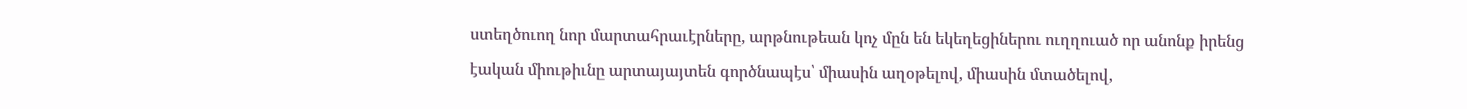ստեղծուող նոր մարտահրաւէրները, արթնութեան կոչ մըն են եկեղեցիներու ուղղուած որ անոնք իրենց էական միութիւնը արտայայտեն գործնապէս՝ միասին աղօթելով, միասին մտածելով,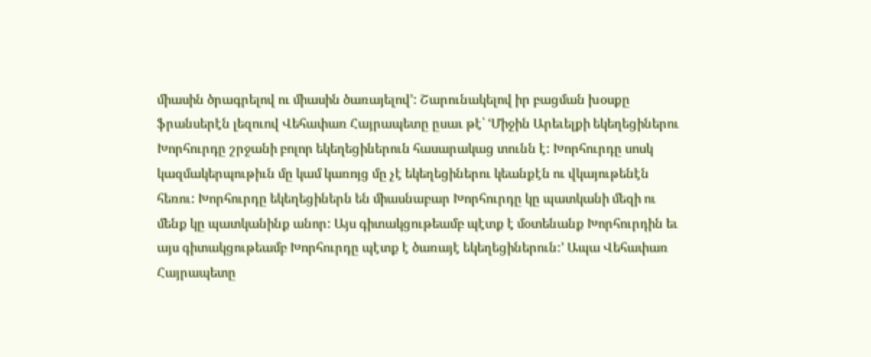միասին ծրագրելով ու միասին ծառայելով՚: Շարունակելով իր բացման խօսքը ֆրանսերէն լեզուով Վեհափառ Հայրապետը ըսաւ թէ՝ ՙՄիջին Արեւելքի եկեղեցիներու Խորհուրդը շրջանի բոլոր եկեղեցիներուն հասարակաց տունն է: Խորհուրդը սոսկ կազմակերպութիւն մը կամ կառոյց մը չէ եկեղեցիներու կեանքէն ու վկայութենէն հեռու: Խորհուրդը եկեղեցիներն են միասնաբար Խորհուրդը կը պատկանի մեզի ու մենք կը պատկանինք անոր: Այս գիտակցութեամբ պէտք է մօտենանք Խորհուրդին եւ այս գիտակցութեամբ Խորհուրդը պէտք է ծառայէ եկեղեցիներուն:՚ Ապա Վեհափառ Հայրապետը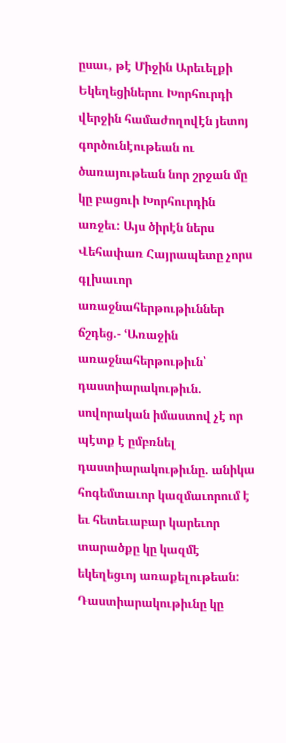ըսաւ, թէ Միջին Արեւելքի Եկեղեցիներու Խորհուրդի վերջին համաժողովէն յետոյ գործունէութեան ու ծառայութեան նոր շրջան մը կը բացուի Խորհուրդին առջեւ: Այս ծիրէն ներս Վեհափառ Հայրապետը չորս գլխաւոր առաջնահերթութիւններ ճշդեց.- ՙԱռաջին առաջնահերթութիւն՝ դաստիարակութիւն. սովորական իմաստով չէ որ պէտք է ըմբռնել դաստիարակութիւնը. անիկա հոգեմտաւոր կազմաւորում է եւ հետեւաբար կարեւոր տարածքը կը կազմէ եկեղեցւոյ առաքելութեան: Դաստիարակութիւնը կը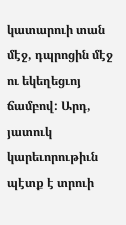կատարուի տան մէջ, դպրոցին մէջ ու եկեղեցւոյ ճամբով: Արդ, յատուկ կարեւորութիւն պէտք է տրուի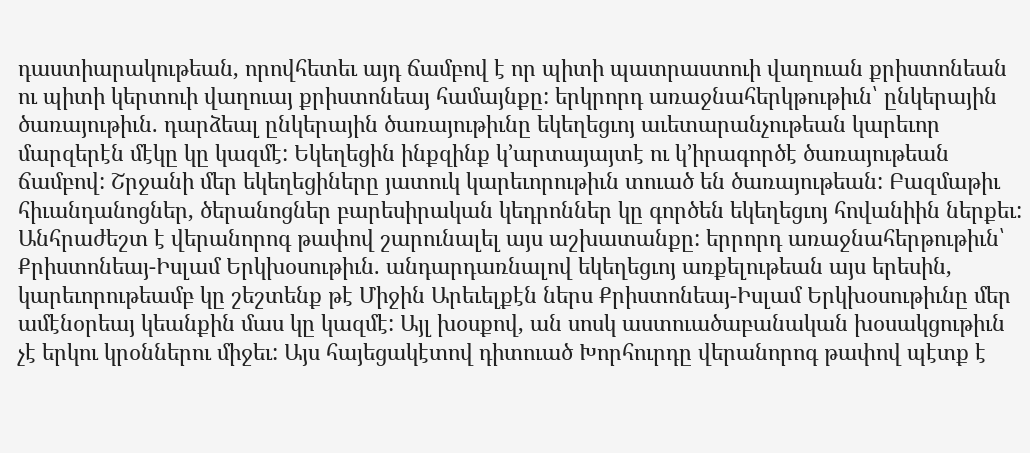դաստիարակութեան, որովհետեւ այդ ճամբով է որ պիտի պատրաստուի վաղուան քրիստոնեան ու պիտի կերտուի վաղուայ քրիստոնեայ համայնքը: երկրորդ առաջնահերկթութիւն՝ ընկերային ծառայութիւն. դարձեալ ընկերային ծառայութիւնը եկեղեցւոյ աւետարանչութեան կարեւոր մարզերէն մէկը կը կազմէ: Եկեղեցին ինքզինք կ’արտայայտէ ու կ’իրագործէ ծառայութեան ճամբով: Շրջանի մեր եկեղեցիները յատուկ կարեւորութիւն տուած են ծառայութեան: Բազմաթիւ հիւանդանոցներ, ծերանոցներ բարեսիրական կեդրոններ կը գործեն եկեղեցւոյ հովանիին ներքեւ: Անհրաժեշտ է վերանորոգ թափով շարունալել այս աշխատանքը: երրորդ առաջնահերթութիւն՝ Քրիստոնեայ-Իսլամ Երկխօսութիւն. անդարդառնալով եկեղեցւոյ առքելութեան այս երեսին, կարեւորութեամբ կը շեշտենք թէ Միջին Արեւելքէն ներս Քրիստոնեայ-Իսլամ Երկխօսութիւնը մեր ամէնօրեայ կեանքին մաս կը կազմէ: Այլ խօսքով, ան սոսկ աստուածաբանական խօսակցութիւն չէ երկու կրօններու միջեւ: Այս հայեցակէտով դիտուած Խորհուրդը վերանորոգ թափով պէտք է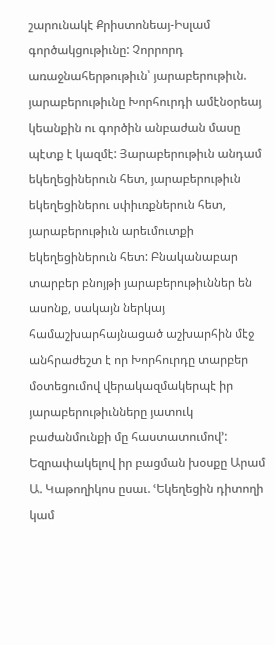շարունակէ Քրիստոնեայ-Իսլամ գործակցութիւնը: Չորրորդ առաջնահերթութիւն՝ յարաբերութիւն. յարաբերութիւնը Խորհուրդի ամէնօրեայ կեանքին ու գործին անբաժան մասը պէտք է կազմէ: Յարաբերութիւն անդամ եկեղեցիներուն հետ, յարաբերութիւն եկեղեցիներու սփիւռքներուն հետ, յարաբերութիւն արեւմուտքի եկեղեցիներուն հետ: Բնականաբար տարբեր բնոյթի յարաբերութիւններ են ասոնք, սակայն ներկայ համաշխարհայնացած աշխարհին մէջ անհրաժեշտ է որ Խորհուրդը տարբեր մօտեցումով վերակազմակերպէ իր յարաբերութիւնները յատուկ բաժանմունքի մը հաստատումով՚: Եզրափակելով իր բացման խօսքը Արամ Ա. Կաթողիկոս ըսաւ. ՙԵկեղեցին դիտողի կամ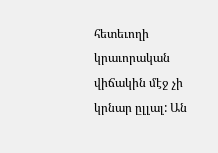հետեւողի կրաւորական վիճակին մէջ չի կրնար ըլլալ: Ան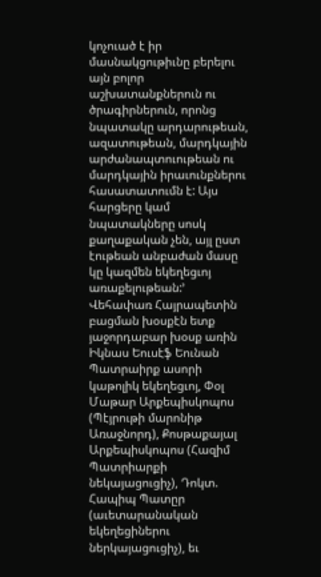կոչուած է իր մասնակցութիւնը բերելու այն բոլոր աշխատանքներուն ու ծրագիրներուն, որոնց նպատակը արդարութեան, ազատութեան, մարդկային արժանապտուութեան ու մարդկային իրաւունքներու հասատատումն է: Այս հարցերը կամ նպատակները սոսկ քաղաքական չեն, այլ ըստ էութեան անբաժան մասը կը կազմեն եկեղեցւոյ առաքելութեան:՚ Վեհափառ Հայրապետին բացման խօսքէն ետք յաջորդաբար խօսք առին Իկնաս Եուսէֆ Եունան Պատրաիրք ասորի կաթոլիկ եկեղեցւոյ, Փօլ Մաթար Արքեպիսկոպոս (Պէյրութի մարոնիթ Առաջնորդ), Քոսթաքայալ Արքեպիսկոպոս (Հազիմ Պատրիարքի նեկայացուցիչ), Դոկտ. Հապիպ Պատըր (աւետարանական եկեղեցիներու ներկայացուցիչ), եւ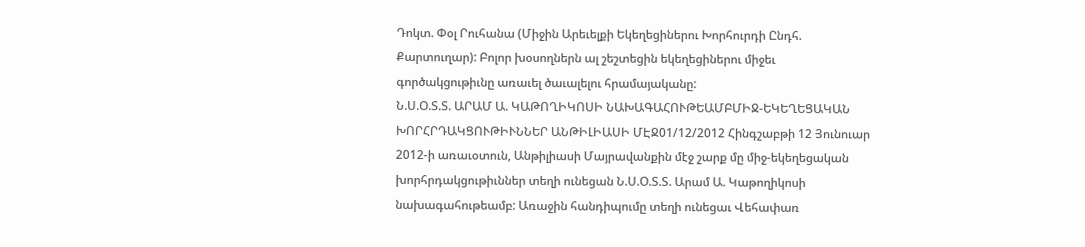Դոկտ. Փօլ Րուհանա (Միջին Արեւելքի Եկեղեցիներու Խորհուրդի Ընդհ. Քարտուղար): Բոլոր խօսողներն ալ շեշտեցին եկեղեցիներու միջեւ գործակցութիւնը առաւել ծաւալելու հրամայականը:
Ն.Ս.Օ.Տ.Տ. ԱՐԱՄ Ա. ԿԱԹՈՂԻԿՈՍԻ ՆԱԽԱԳԱՀՈՒԹԵԱՄԲՄԻՋ-ԵԿԵՂԵՑԱԿԱՆ ԽՈՐՀՐԴԱԿՑՈՒԹԻՒՆՆԵՐ ԱՆԹԻԼԻԱՍԻ ՄԷՋ01/12/2012 Հինգշաբթի 12 Յունուար 2012-ի առաւօտուն, Անթիլիասի Մայրավանքին մէջ շարք մը միջ-եկեղեցական խորհրդակցութիւններ տեղի ունեցան Ն.Ս.Օ.Տ.Տ. Արամ Ա. Կաթողիկոսի նախագահութեամբ: Առաջին հանդիպումը տեղի ունեցաւ Վեհափառ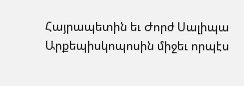Հայրապետին եւ Ժորժ Սալիպա Արքեպիսկոպոսին միջեւ որպէս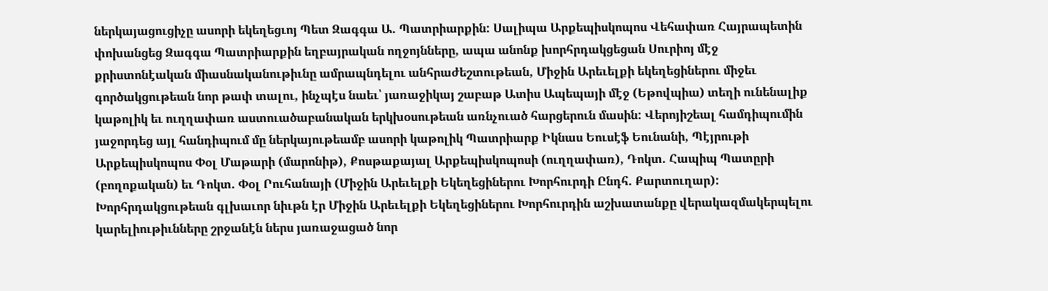ներկայացուցիչը ասորի եկեղեցւոյ Պետ Զագգա Ա. Պատրիարքին: Սալիպա Արքեպիսկոպոս Վեհափառ Հայրապետին փոխանցեց Զագգա Պատրիարքին եղբայրական ողջոյնները, ապա անոնք խորհրդակցեցան Սուրիոյ մէջ քրիստոնէական միասնականութիւնը ամրապնդելու անհրաժեշտութեան, Միջին Արեւելքի եկեղեցիներու միջեւ գործակցութեան նոր թափ տալու, ինչպէս նաեւ՝ յառաջիկայ շաբաթ Ատիս Ապեպայի մէջ (Եթովպիա) տեղի ունենալիք կաթոլիկ եւ ուղղափառ աստուածաբանական երկխօսութեան առնչուած հարցերուն մասին: Վերոյիշեալ համդիպումին յաջորդեց այլ հանդիպում մը ներկայութեամբ ասորի կաթոլիկ Պատրիարք Իկնաս Եուսէֆ Եունանի, Պէյրութի Արքեպիսկոպոս Փօլ Մաթարի (մարոնիթ), Քոսթաքայալ Արքեպիսկոպոսի (ուղղափառ), Դոկտ. Հապիպ Պատըրի (բողոքական) եւ Դոկտ. Փօլ Րուհանայի (Միջին Արեւելքի Եկեղեցիներու Խորհուրդի Ընդհ. Քարտուղար): Խորհրդակցութեան գլխաւոր նիւթն էր Միջին Արեւելքի Եկեղեցիներու Խորհուրդին աշխատանքը վերակազմակերպելու կարելիութիւնները շրջանէն ներս յառաջացած նոր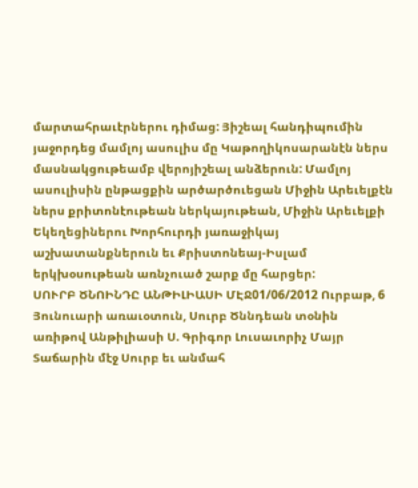մարտահրաւէրներու դիմաց: Յիշեալ հանդիպումին յաջորդեց մամլոյ ասուլիս մը Կաթողիկոսարանէն ներս մասնակցութեամբ վերոյիշեալ անձերուն: Մամլոյ ասուլիսին ընթացքին արծարծուեցան Միջին Արեւելքէն ներս քրիտոնէութեան ներկայութեան, Միջին Արեւելքի Եկեղեցիներու Խորհուրդի յառաջիկայ աշխատանքներուն եւ Քրիստոնեայ-Իսլամ երկխօսութեան առնչուած շարք մը հարցեր:
ՍՈՒՐԲ ԾՆՈԻՆԴԸ ԱՆԹԻԼԻԱՍԻ ՄԷՋ01/06/2012 Ուրբաթ, 6 Յունուարի առաւօտուն, Սուրբ Ծննդեան տօնին առիթով Անթիլիասի Ս. Գրիգոր Լուսաւորիչ Մայր Տաճարին մէջ Սուրբ եւ անմահ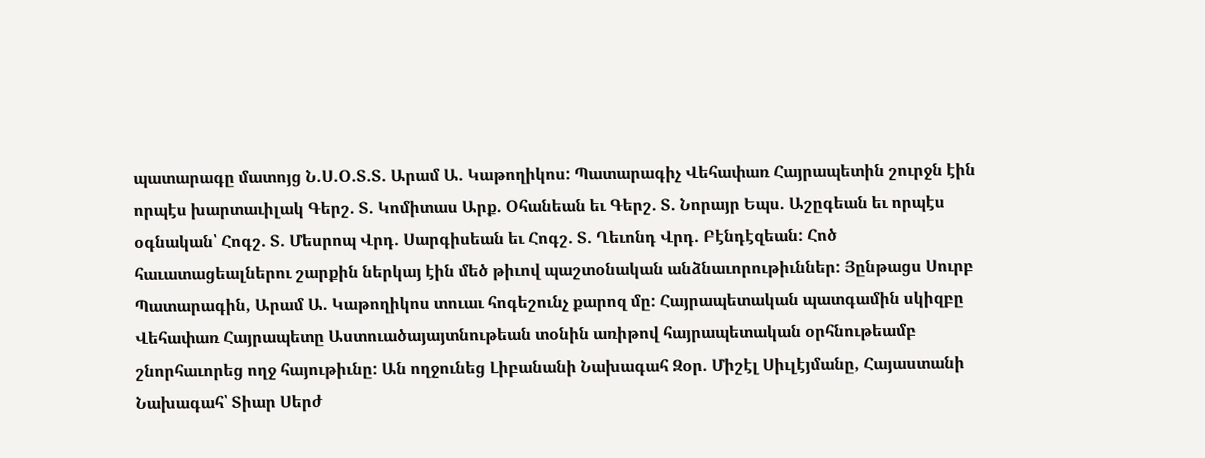պատարագը մատոյց Ն.Ս.Օ.Տ.Տ. Արամ Ա. Կաթողիկոս: Պատարագիչ Վեհափառ Հայրապետին շուրջն էին որպէս խարտաւիլակ Գերշ. Տ. Կոմիտաս Արք. Օհանեան եւ Գերշ. Տ. Նորայր Եպս. Աշըգեան եւ որպէս օգնական՝ Հոգշ. Տ. Մեսրոպ Վրդ. Սարգիսեան եւ Հոգշ. Տ. Ղեւոնդ Վրդ. Բէնդէզեան: Հոծ հաւատացեալներու շարքին ներկայ էին մեծ թիւով պաշտօնական անձնաւորութիւններ: Յընթացս Սուրբ Պատարագին, Արամ Ա. Կաթողիկոս տուաւ հոգեշունչ քարոզ մը: Հայրապետական պատգամին սկիզբը Վեհափառ Հայրապետը Աստուածայայտնութեան տօնին առիթով հայրապետական օրհնութեամբ շնորհաւորեց ողջ հայութիւնը: Ան ողջունեց Լիբանանի Նախագահ Զօր. Միշէլ Սիւլէյմանը, Հայաստանի Նախագահ՝ Տիար Սերժ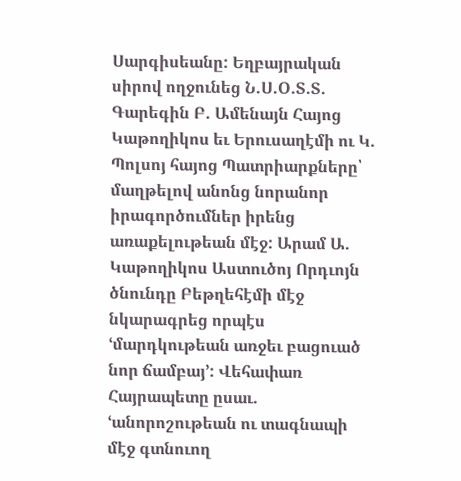Սարգիսեանը: Եղբայրական սիրով ողջունեց Ն.Ս.Օ.Տ.Տ. Գարեգին Բ. Ամենայն Հայոց Կաթողիկոս եւ Երուսաղէմի ու Կ. Պոլսոյ հայոց Պատրիարքները՝ մաղթելով անոնց նորանոր իրագործումներ իրենց առաքելութեան մէջ: Արամ Ա. Կաթողիկոս Աստուծոյ Որդւոյն ծնունդը Բեթղեհէմի մէջ նկարագրեց որպէս ՙմարդկութեան առջեւ բացուած նոր ճամբայ՚: Վեհափառ Հայրապետը ըսաւ. ՙանորոշութեան ու տագնապի մէջ գտնուող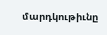մարդկութիւնը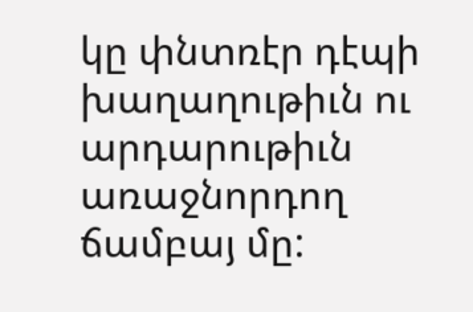կը փնտռէր դէպի խաղաղութիւն ու արդարութիւն առաջնորդող ճամբայ մը: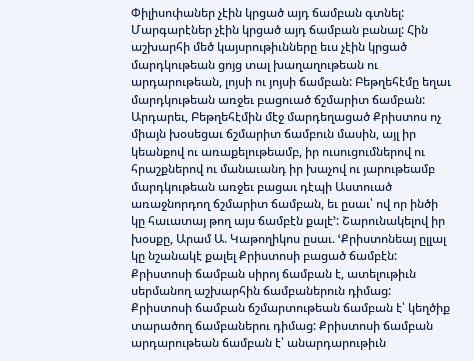Փիլիսոփաներ չէին կրցած այդ ճամբան գտնել: Մարգարէներ չէին կրցած այդ ճամբան բանալ: Հին աշխարհի մեծ կայսրութիւնները եւս չէին կրցած մարդկութեան ցոյց տալ խաղաղութեան ու արդարութեան, լոյսի ու յոյսի ճամբան: Բեթղեհէմը եղաւ մարդկութեան առջեւ բացուած ճշմարիտ ճամբան: Արդարեւ, Բեթղեհէմին մէջ մարդեղացած Քրիստոս ոչ միայն խօսեցաւ ճշմարիտ ճամբուն մասին, այլ իր կեանքով ու առաքելութեամբ, իր ուսուցումներով ու հրաշքներով ու մանաւանդ իր խաչով ու յարութեամբ մարդկութեան առջեւ բացաւ դէպի Աստուած առաջնորդող ճշմարիտ ճամբան, եւ ըսաւ՝ ով որ ինծի կը հաւատայ թող այս ճամբէն քալէ՚: Շարունակելով իր խօսքը, Արամ Ա. Կաթողիկոս ըսաւ. ՙՔրիստոնեայ ըլլալ կը նշանակէ քալել Քրիստոսի բացած ճամբէն: Քրիստոսի ճամբան սիրոյ ճամբան է, ատելութիւն սերմանող աշխարհին ճամբաներուն դիմաց: Քրիստոսի ճամբան ճշմարտութեան ճամբան է՝ կեղծիք տարածող ճամբաներու դիմաց: Քրիստոսի ճամբան արդարութեան ճամբան է՝ անարդարութիւն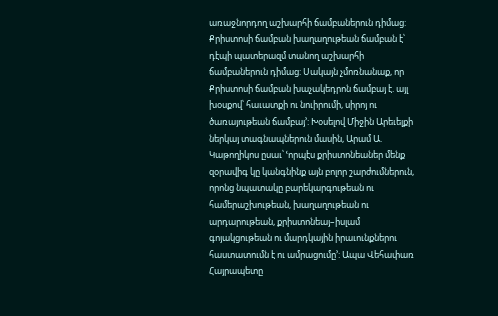առաջնորդող աշխարհի ճամբաներուն դիմաց: Քրիստոսի ճամբան խաղաղութեան ճամբան է՝ դէպի պատերազմ տանող աշխարհի ճամբաներուն դիմաց: Սակայն չմոռնանաք, որ Քրիստոսի ճամբան խաչակեդրոն ճամբայ է. այլ խօսքով՝ հաւատքի ու նուիրումի, սիրոյ ու ծառայութեան ճամբայ՚: Խօսելով Միջին Արեւելքի ներկայ տագնապներուն մասին, Արամ Ա. Կաթողիկոս ըսաւ՝ ՙորպէս քրիստոնեաներ մենք զօրավիգ կը կանգնինք այն բոլոր շարժումներուն, որոնց նպատակը բարեկարգութեան ու համերաշխութեան, խաղաղութեան ու արդարութեան, քրիստոնեայ–իսլամ գոյակցութեան ու մարդկային իրաւունքներու հաստատումն է ու ամրացումը՚: Ապա Վեհափառ Հայրապետը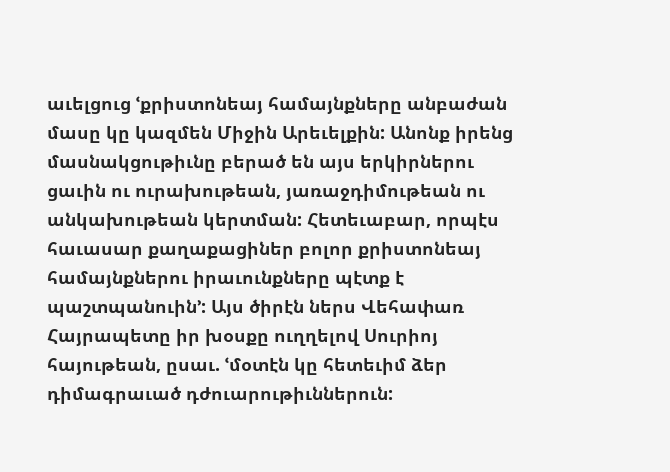աւելցուց ՙքրիստոնեայ համայնքները անբաժան մասը կը կազմեն Միջին Արեւելքին: Անոնք իրենց մասնակցութիւնը բերած են այս երկիրներու ցաւին ու ուրախութեան, յառաջդիմութեան ու անկախութեան կերտման: Հետեւաբար, որպէս հաւասար քաղաքացիներ բոլոր քրիստոնեայ համայնքներու իրաւունքները պէտք է պաշտպանուին՚: Այս ծիրէն ներս Վեհափառ Հայրապետը իր խօսքը ուղղելով Սուրիոյ հայութեան, ըսաւ. ՙմօտէն կը հետեւիմ ձեր դիմագրաւած դժուարութիւններուն: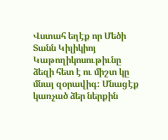Վստահ եղէք որ Մեծի Տանն Կիլիկիոյ Կաթողիկոսութիւնը ձեզի հետ է ու միշտ կը մնայ զօրավիգ: Մնացէք կառչած ձեր ներքին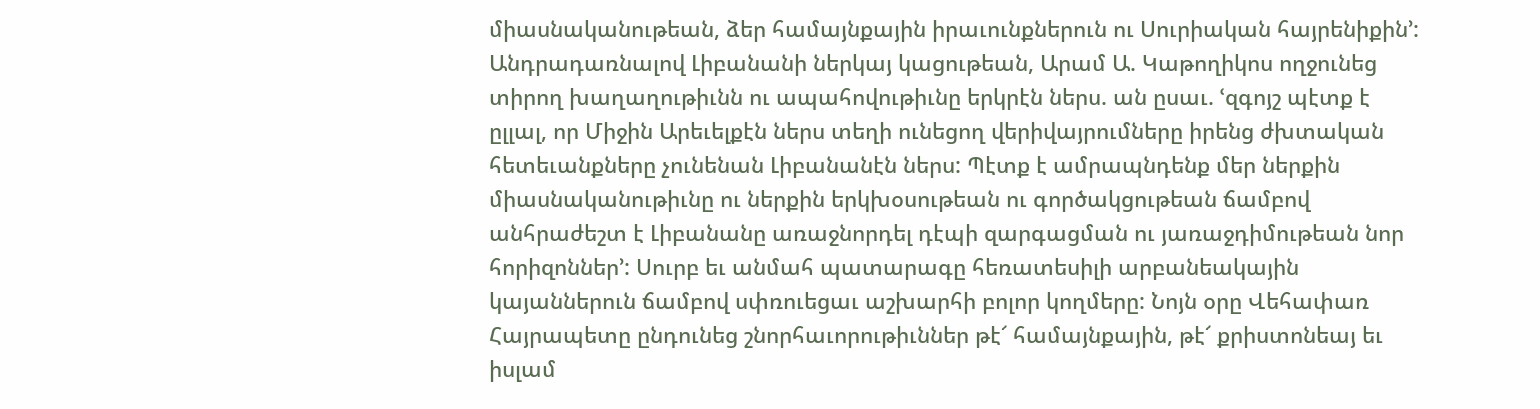միասնականութեան, ձեր համայնքային իրաւունքներուն ու Սուրիական հայրենիքին՚: Անդրադառնալով Լիբանանի ներկայ կացութեան, Արամ Ա. Կաթողիկոս ողջունեց տիրող խաղաղութիւնն ու ապահովութիւնը երկրէն ներս. ան ըսաւ. ՙզգոյշ պէտք է ըլլալ, որ Միջին Արեւելքէն ներս տեղի ունեցող վերիվայրումները իրենց ժխտական հետեւանքները չունենան Լիբանանէն ներս: Պէտք է ամրապնդենք մեր ներքին միասնականութիւնը ու ներքին երկխօսութեան ու գործակցութեան ճամբով անհրաժեշտ է Լիբանանը առաջնորդել դէպի զարգացման ու յառաջդիմութեան նոր հորիզոններ՚: Սուրբ եւ անմահ պատարագը հեռատեսիլի արբանեակային կայաններուն ճամբով սփռուեցաւ աշխարհի բոլոր կողմերը: Նոյն օրը Վեհափառ Հայրապետը ընդունեց շնորհաւորութիւններ թէ՜ համայնքային, թէ՜ քրիստոնեայ եւ իսլամ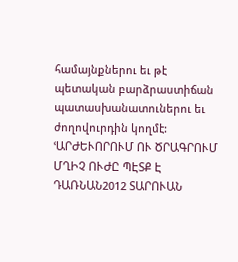համայնքներու եւ թէ պետական բարձրաստիճան պատասխանատուներու եւ ժողովուրդին կողմէ:
ՙԱՐԺԵՒՈՐՈՒՄ ՈՒ ԾՐԱԳՐՈՒՄ ՄՂԻՉ ՈՒԺԸ ՊԷՏՔ Է ԴԱՌՆԱՆ2012 ՏԱՐՈՒԱՆ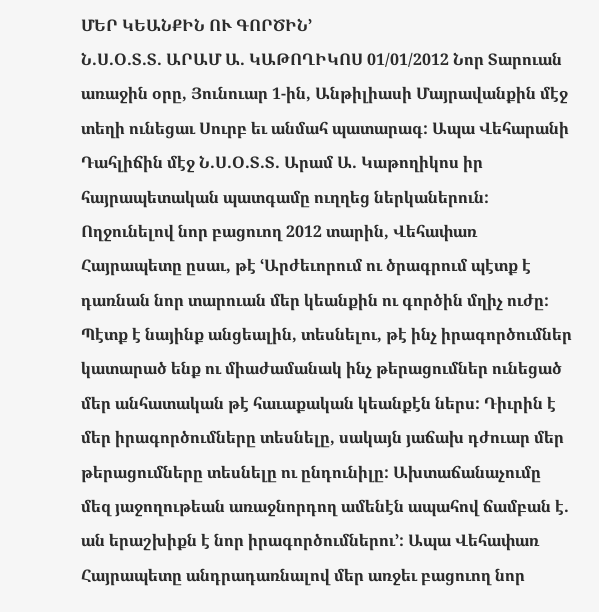ՄԵՐ ԿԵԱՆՔԻՆ ՈՒ ԳՈՐԾԻՆ՚
Ն.Ս.Օ.Տ.Տ. ԱՐԱՄ Ա. ԿԱԹՈՂԻԿՈՍ 01/01/2012 Նոր Տարուան առաջին օրը, Յունուար 1-ին, Անթիլիասի Մայրավանքին մէջ տեղի ունեցաւ Սուրբ եւ անմահ պատարագ: Ապա Վեհարանի Դահլիճին մէջ Ն.Ս.Օ.Տ.Տ. Արամ Ա. Կաթողիկոս իր հայրապետական պատգամը ուղղեց ներկաներուն: Ողջունելով նոր բացուող 2012 տարին, Վեհափառ Հայրապետը ըսաւ, թէ ՙԱրժեւորում ու ծրագրում պէտք է դառնան նոր տարուան մեր կեանքին ու գործին մղիչ ուժը: Պէտք է նայինք անցեալին, տեսնելու, թէ ինչ իրագործումներ կատարած ենք ու միաժամանակ ինչ թերացումներ ունեցած մեր անհատական թէ հաւաքական կեանքէն ներս: Դիւրին է մեր իրագործումները տեսնելը, սակայն յաճախ դժուար մեր թերացումները տեսնելը ու ընդունիլը: Ախտաճանաչումը մեզ յաջողութեան առաջնորդող ամենէն ապահով ճամբան է. ան երաշխիքն է նոր իրագործումներու՚: Ապա Վեհափառ Հայրապետը անդրադառնալով մեր առջեւ բացուող նոր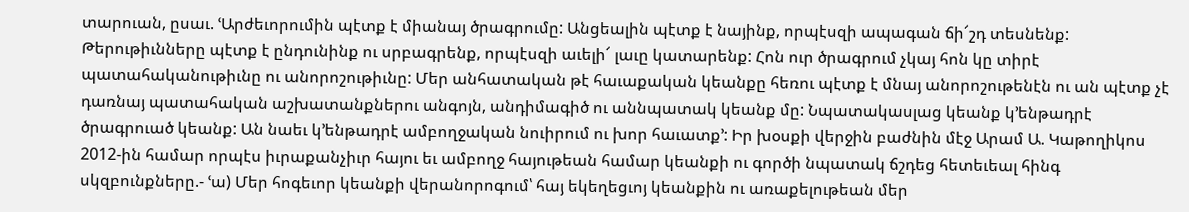տարուան, ըսաւ. ՙԱրժեւորումին պէտք է միանայ ծրագրումը: Անցեալին պէտք է նայինք, որպէսզի ապագան ճի՜շդ տեսնենք: Թերութիւնները պէտք է ընդունինք ու սրբագրենք, որպէսզի աւելի՜ լաւը կատարենք: Հոն ուր ծրագրում չկայ հոն կը տիրէ պատահականութիւնը ու անորոշութիւնը: Մեր անհատական թէ հաւաքական կեանքը հեռու պէտք է մնայ անորոշութենէն ու ան պէտք չէ դառնայ պատահական աշխատանքներու անգոյն, անդիմագիծ ու աննպատակ կեանք մը: Նպատակասլաց կեանք կ’ենթադրէ ծրագրուած կեանք: Ան նաեւ կ’ենթադրէ ամբողջական նուիրում ու խոր հաւատք՚: Իր խօսքի վերջին բաժնին մէջ Արամ Ա. Կաթողիկոս 2012-ին համար որպէս իւրաքանչիւր հայու եւ ամբողջ հայութեան համար կեանքի ու գործի նպատակ ճշդեց հետեւեալ հինգ սկզբունքները.- ՙա) Մեր հոգեւոր կեանքի վերանորոգում՝ հայ եկեղեցւոյ կեանքին ու առաքելութեան մեր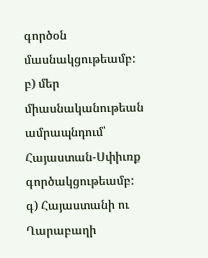գործօն մասնակցութեամբ: բ) մեր միասնականութեան ամրապնդում՝ Հայաստան-Սփիւռք գործակցութեամբ: գ) Հայաստանի ու Ղարաբաղի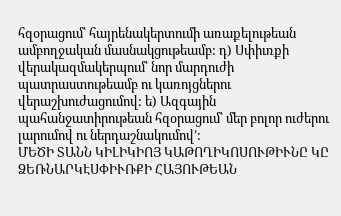հզօրացում՝ հայրենակերտումի առաքելութեան ամբողջական մասնակցութեամբ: դ) Սփիւռքի վերակազմակերպում՝ նոր մարդուժի պատրաստութեամբ ու կառոյցներու վերաշխուժացումով: ե) Ազգային պահանջատիրութեան հզօրացում՝ մեր բոլոր ուժերու լարումով ու ներդաշնակումով՚:
ՄԵԾԻ ՏԱՆՆ ԿԻԼԻԿԻՈՅ ԿԱԹՈՂԻԿՈՍՈՒԹԻՒՆԸ ԿԸ ՁԵՌՆԱՐԿԷՍՓԻՒՌՔԻ ՀԱՅՈՒԹԵԱՆ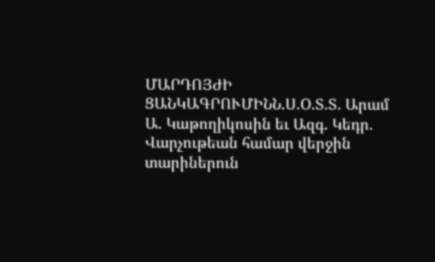ՄԱՐԴՈՅԺԻ ՑԱՆԿԱԳՐՈՒՄԻՆՆ.Ս.Օ.Տ.Տ. Արամ Ա. Կաթողիկոսին եւ Ազգ. Կեդր. Վարչութեան համար վերջին տարիներուն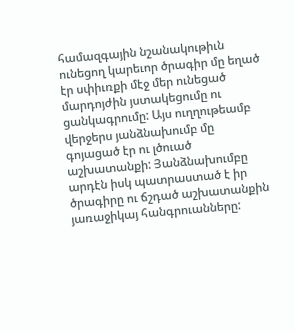համազգային նշանակութիւն ունեցող կարեւոր ծրագիր մը եղած էր սփիւռքի մէջ մեր ունեցած մարդոյժին յստակեցումը ու ցանկագրումը: Այս ուղղութեամբ վերջերս յանձնախումբ մը գոյացած էր ու լծուած աշխատանքի: Յանձնախումբը արդէն իսկ պատրաստած է իր ծրագիրը ու ճշդած աշխատանքին յառաջիկայ հանգրուանները: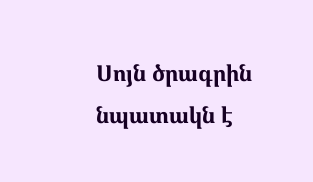Սոյն ծրագրին նպատակն է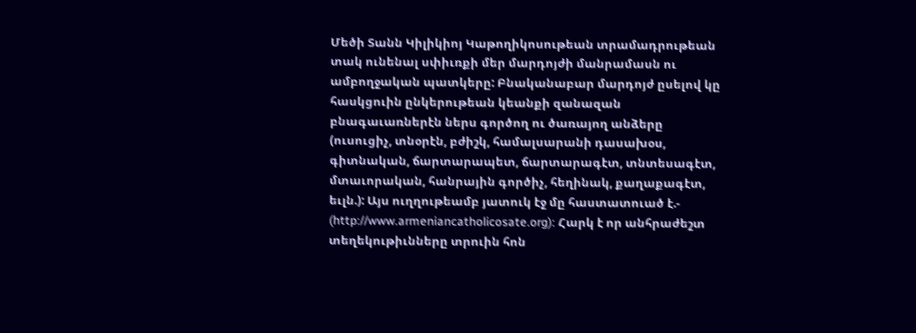Մեծի Տանն Կիլիկիոյ Կաթողիկոսութեան տրամադրութեան տակ ունենալ սփիւռքի մեր մարդոյժի մանրամասն ու ամբողջական պատկերը: Բնականաբար մարդոյժ ըսելով կը հասկցուին ընկերութեան կեանքի զանազան բնագաւառներէն ներս գործող ու ծառայող անձերը (ուսուցիչ, տնօրէն, բժիշկ, համալսարանի դասախօս, գիտնական, ճարտարապետ, ճարտարագէտ, տնտեսագէտ, մտաւորական, հանրային գործիչ, հեղինակ, քաղաքագէտ, եւլն.): Այս ուղղութեամբ յատուկ էջ մը հաստատուած է.- (http://www.armeniancatholicosate.org): Հարկ է որ անհրաժեշտ տեղեկութիւնները տրուին հոն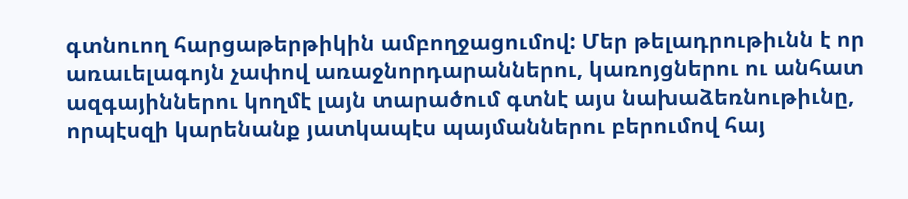գտնուող հարցաթերթիկին ամբողջացումով: Մեր թելադրութիւնն է որ առաւելագոյն չափով առաջնորդարաններու, կառոյցներու ու անհատ ազգայիններու կողմէ լայն տարածում գտնէ այս նախաձեռնութիւնը, որպէսզի կարենանք յատկապէս պայմաններու բերումով հայ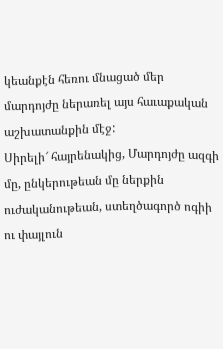կեանքէն հեռու մնացած մեր մարդոյժը ներառել այս հաւաքական աշխատանքին մէջ:
Սիրելի՜ հայրենակից, Մարդոյժը ազգի մը, ընկերութեան մը ներքին ուժականութեան, ստեղծագործ ոգիի ու փայլուն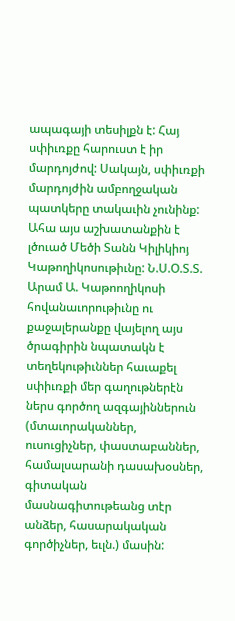ապագայի տեսիլքն է: Հայ սփիւռքը հարուստ է իր մարդոյժով: Սակայն, սփիւռքի մարդոյժին ամբողջական պատկերը տակաւին չունինք: Ահա այս աշխատանքին է լծուած Մեծի Տանն Կիլիկիոյ Կաթողիկոսութիւնը: Ն.Ս.Օ.Տ.Տ. Արամ Ա. Կաթոողիկոսի հովանաւորութիւնը ու քաջալերանքը վայելող այս ծրագիրին նպատակն է տեղեկութիւններ հաւաքել սփիւռքի մեր գաղութներէն ներս գործող ազգայիններուն (մտաւորականներ, ուսուցիչներ, փաստաբաններ, համալսարանի դասախօսներ, գիտական մասնագիտութեանց տէր անձեր, հասարակական գործիչներ, եւլն.) մասին: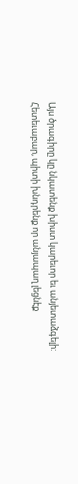Այս ծրագիրը կը նկատենք խիստ կարեւոր եւ անյետաձգելի: Հետեւաբար, պիտի խնդրենք որ անյապաղ լեցնէք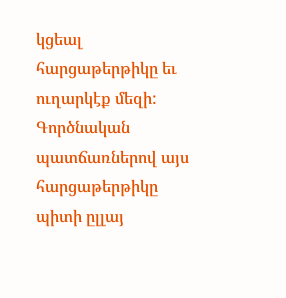կցեալ հարցաթերթիկը եւ ուղարկէք մեզի: Գործնական պատճառներով այս հարցաթերթիկը պիտի ըլլայ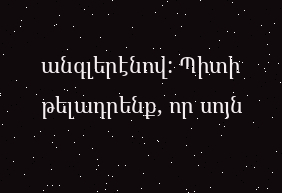անգլերէնով: Պիտի թելադրենք, որ սոյն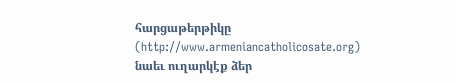հարցաթերթիկը (http://www.armeniancatholicosate.org) նաեւ ուղարկէք ձեր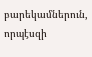բարեկամներուն, որպէսզի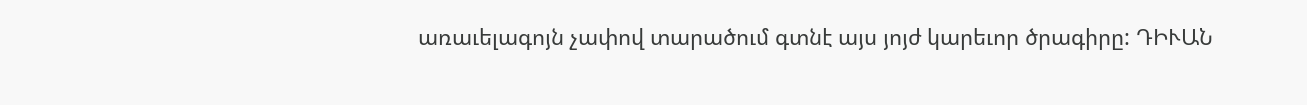առաւելագոյն չափով տարածում գտնէ այս յոյժ կարեւոր ծրագիրը: ԴԻՒԱՆ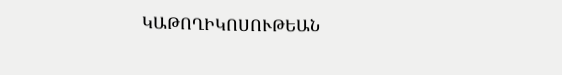ԿԱԹՈՂԻԿՈՍՈՒԹԵԱՆ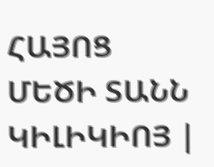ՀԱՅՈՑ ՄԵԾԻ ՏԱՆՆ ԿԻԼԻԿԻՈՅ |